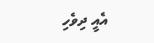އެއީ ދިވެހި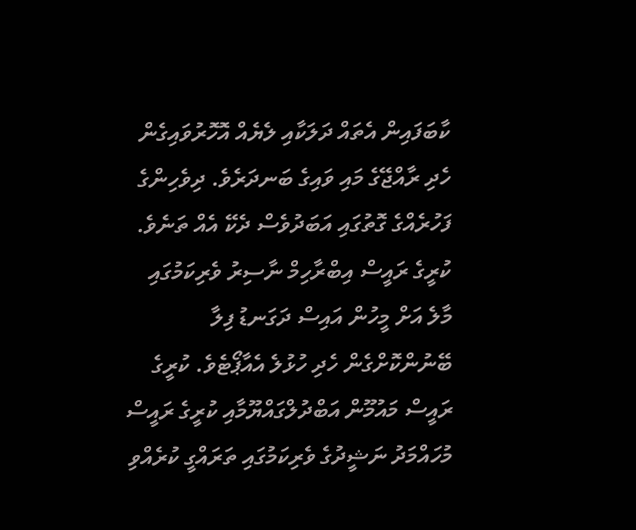ކާބަފައިން އެތައް ދަލަކާއި ލެޔެއް އޮހޮރުވައިގެން ހެދި ރާއްޖޭގެ މައި ވައިގެ ބަނދަރެވެ. ދިވެހިންގެ ފަހުރެއްގެ ގޮތުގައި އަބަދުވެސް ދެކޭ އެއް ތަނެވެ. ކުރީގެ ރައީސް އިބްރާހިމް ނާސިރު ވެރިކަމުގައި މާލެ އަށް މީހުން އައިސް ދަގަނޑު ފިލާ ބޭނުންކޮށްގެން ހެދި ހުޅުލެ އެއާޕޯޓެވެ. ކުރީގެ ރައީސް މައުމޫން އަބްދުލްގައްޔޫމާއި ކުރީގެ ރައީސް މުހައްމަދު ނަޝީދުގެ ވެރިކަމުގައި ތަރައްގީ ކުރެއްވި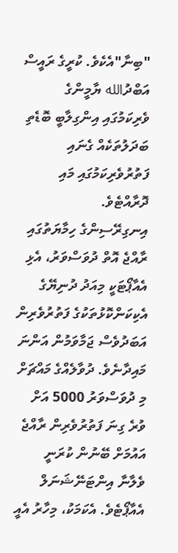"ބިނާ"އެކެވެ. ކުރީގެ ރައީސް އަބްދުالله ޔާމީންގެ ވެރިކަމުގައި އިންގިލާބީ ބޮޑެތި ބަދަލުތަކެއް ގެނައި ފަތުރުވެރިކަމުގައި މައި ދޮރާއްޓެވެ.
އިނގިރޭސިންގެ ހިމާޔަތުގައި ރާއްޖެ އޮތް ދުވަސްވަރު، އެޅި އެއާޕޯޓަކީ މިއަދު ދުނިޔޭގެ އެކިކަންކޮޅުތަކުގެ ފަތުރުވެރިން އަބަދުވެސް ޖަމާވަމުން އަންނަ މައިދާނެވެ. ދުވާލެއްގެ މައްޗަށް މި ދުވަސްވަރު 5000 އަށް ވުރެ ގިނަ ފަތުރުވެރިން ރާއްޖެ އައުމަށް ބޭނުން ކުރަނީ ވެލާނާ އިންޓަނޭޝަނަލް އެއާޕޯޓެވެ. އެކަމަކު، މިހާރު އެއީ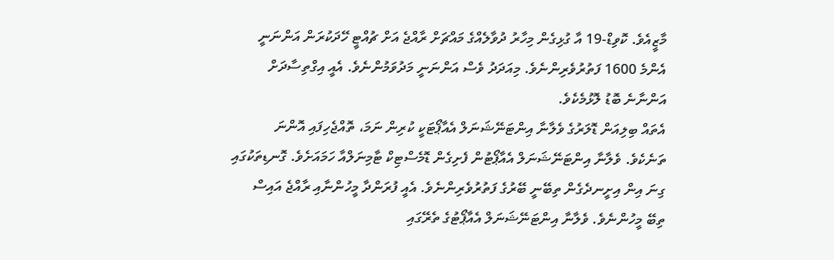މާޒީއެވެ. ކޮވިޑް-19 އާ ގުޅިގެން މިހާރު ދުވާލެއްގެ މައްޗަށް ރާއްޖެ އަށް ޗުއްޓީ ހޭދަކުރަން އަންނަނީ އެންމެ 1600 ފަތުރުވެރިންނެވެ. މިއަދަދު ވެސް އަންނަނީ މަދުވަމުންނެވެ. އެއީ އިގްތިސާދަށް އަންނާނެ ބޮޑު ލޮޅުމެކެވެ.
އެތައް ބިލިއަން ޑޮލަރުގެ ވެލާނާ އިންޓަނޭޝަނަލް އެއާޕޯޓަކީ ކުރިން ނަމަ، ތޮއްޖެހިފައި އޮންނަ ތަނެކެވެ. ވެލާނާ އިންޓަނޭޝަނަލް އެއާޕޯޓުން ފެށިގެން ޑޮމެސްޓިކް ޓާމިނަލްއާ ހަމައަށެވެ. ގޮނޑިތަކުގައި ގިނަ އިން އިށީނދެގެން ތިބޭނީ ބޭރުގެ ފަތުރުވެރިންނެވެ. އެއީ ފުރަންދާ މީހުންނާއި ރާއްޖެ އައިސް ތިބޭ މީހުންނެވެ. ވެލާނާ އިންޓަނޭޝަނަލް އެއާޕޯޓުގެ ތެރޭގައި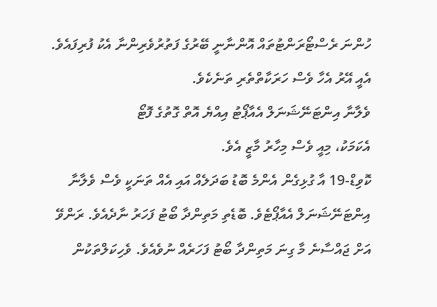ހުންނަ ރެސްޓޯރަންޓުތައް އޮންނާނީ ބޭރުގެ ފަތުރުވެރިންނާ އެކު ފުރިފައެވެ. އެއީ އޭރު އެހާ ވެސް ހަރަކާތްތެރި ތަނެކެވެ.
ވެލާނާ އިންޓަނޭޝަނަލް އެއާޕޯޓު އިއްޔެ އޮތް ގޮތުގެ ފޮޓޯ
އެކަމަކު، މިއީ ވެސް މިހާރު މާޒީ އެވެ.
ކޮވިޑް-19 އާ ގުޅިގެން އެންމެ ބޮޑު ބަދަލެއް އައި އެއް ތަނަކީ ވެސް ވެލާނާ އިންޓަނޭޝަނަލް އެއާޕޯޓެވެ. ބޮޑެތި މަތިންދާ ބޯޓު ފަހަރު ނާދެއެވެ. ރަންވޭ އަށް ޖައްސާނެ މާ ގިނަ މަތިންދާ ބޯޓު ފަހަރެއް ނުވެއެވެ. ވެހިކަލްތަކުން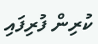ކުރިން ފުރިފައި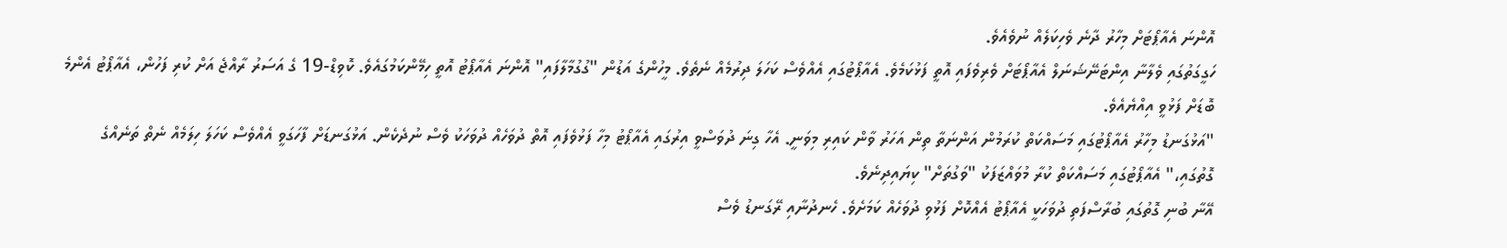އޮންނަ އެއާޕޯޓަށް މިހާރު ދާނެ ވެހިކަލެއް ނުވެއެވެ.
ހަގީގަތުގައި ވެލާނާ އިންޓަނޭޝަނަލް އެއާޕޯޓަށް ވެރިވެފައި އޮތީ ފަޅުކަމެވެ. އެއާޕޯޓުގައި އެއްވެސް ކަހަލަ ދިރުމެއް ނެތެވެ. މީހުންގެ އަޑުން "ގުގުމާލާފައި" އޮންނަ އެއާޕޯޓު އޮތީ ހިމޭންކަމުގައެވެ. ކޮވިޑް-19 ގެ އަސަރު ރާއްޖެ އަށް ކުރި ފަހުން، އެއާޕޯޓު އެންމެ ބޮޑަށް ފަޅުވީ އިއްޔެއެވެ.
"އަޅުގަނޑު މިހާރު އެއާޕޯޓުގައި މަސައްކަތް ކުރަމުން އަންނަތާ ތިން އަހަރު ވާން ކައިރި މިވަނީ. އެހާ ގިނަ ދުވަސްވީ އިރުގައި އެއާޕޯޓު މިހާ ފަޅުވެފައި އޮތް ދުވަހެއް ދުވަހަކު ވެސް ނުދެކެން. އަޅުގަނޑަށް ފާހަގަވީ އެއްވެސް ކަހަލަ ހިލަމެއް ނެތް ތަނެއްގެ ގޮތުގައި،" އެއާޕޯޓުގައި މަސައްކަތް ކުރާ މުވައްޒަފަކު "ވަގުތަށް" ކިޔައިދިނެވެ.
އޭނާ ބުނި ގޮތުގައި ބުރާސްފަތި ދުވަހަކީ އެއާޕޯޓު އެއްކޮށް ފަޅުވި ދުވަހެއް ކަމަށެވެ. ހެނދުނާއި ރޭގަނޑު ވެސް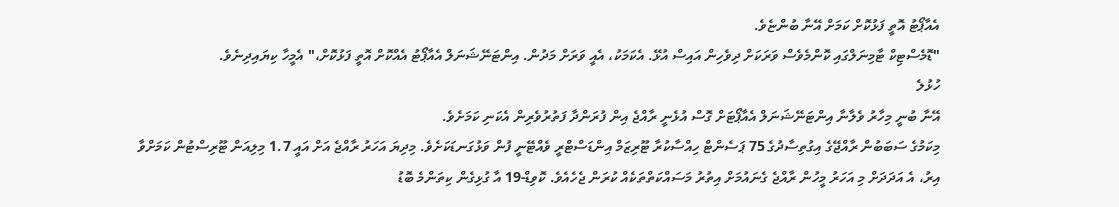އެއާޕޯޓު އޮތީ ފަޅުކޮށް ކަމަށް އޭނާ ބުންޏެވެ.
"ޑޮމެސްޓިކް ޓާމިނަލްގައި ކޮންމެވެސް ވަރަކަށް ދިވެހިން އައިސް އުޅޭ. އެކަމަކު، އެއީ ވަރަށް މަދުން. އިންޓަނޭޝަނަލް އެއާޕޯޓު އެއްކޮށް އޮތީ ފަޅުކޮށް،" އެމީހާ ކިޔައިދިނެވެ.
ހުޅުލެ
އޭނާ ބުނީ މިހާރު ވެލާނާ އިންޓަނޭޝަނަލް އެއާޕޯޓަށް ގޮސް އުޅެނީ ރާއްޖެ އިން ފުރަންދާ ފަތުރުވެރިން އެކަނި ކަމަށެވެ.
މިކަމުގެ ސަބަބުން ރާއްޖޭގެ އިގުތިސާދުގެ 75 ޕަސެންޓް ހިއްސާކުރާ ޓޫރިޒަމް އިންޑަސްޓްރީ ވެއްޓޭނީ ފުން ވަޅުގަނޑަކަށެވެ. މިދިޔަ އަހަރު ރާއްޖެ އަށް އައީ 1.7 މިލިއަން ޓޫރިސްޓުން ކަމަށްވާ އިރު، އެ އަދަދަށް މި އަހަރު މީހުން ރާއްޖެ ގެނައުމަށް އިތުރު މަސައްކަތްތަކެއް ކުރަން ޖެހެއެވެ. ކޮވިޑް-19 އާ ގުޅިގެން ކިތަންމެ ބޮޑު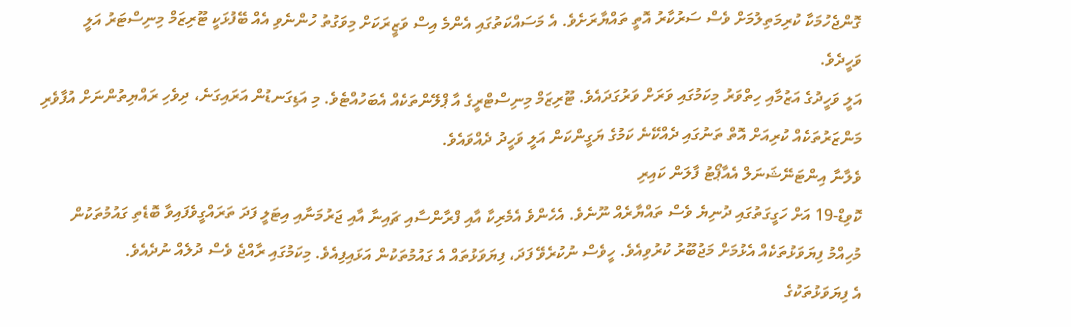ގޮންޖެހުމަކާ ކުރިމަތިލުމަށް ވެސް ސަރުކާރު އޮތީ ތައްޔާރަށެވެ. އެ މަސައްކަތުގައި އެންމެ އިސް ވަޒީރަކަށް މިވަގުތު ހުންނެވި އެއް ބޭފުޅަކީ ޓޫރިޒަމް މިނިސްޓަރު އަލީ ވަހީދެވެ.
އަލީ ވަހީދުގެ އަޒުމާއި ހިތްވަރު މިކަމުގައި ވަރަށް ވަރުގަދައެވެ. ޓޫރިޒަމް މިނިސްޓްރީގެ އާ ޕްލޭންތަކެއް އެބަހުއްޓެވެ. މި އަޑިގަނޑުން އަރައިގަނެ، ދިވެހި ރައްޔިތުންނަށް އުފާވެރި މަންޒަރުތަކެއް ކުރިއަށް އޮތް ތަނުގައި ދެއްކޭނެ ކަމުގެ ޔަގީންކަން އަލީ ވަހީދު ދެއްވައެވެ.
ވެލާނާ އިންޓަނޭޝަނަލް އެއާޕޯޓު ފާލަން ކައިރި
ކޮވިޑް-19 އަށް ހަގީގަތުގައި ދުނިޔެ ވެސް ތައްޔާރެއް ނޫނެވެ. އެހެންވެ އެމެރިކާ އާއި ފްރާންސާއި ޗައިނާ އާއި ޖަރުމަނާއި އިޓަލީ ފަދަ ތަރައްގީވެފައިވާ ބޮޑެތި ގައުމުތަކުން މުހިއްމު ފިޔަވަޅުތަކެއް އެޅުމަށް މަޖުބޫރު ކުރުވިއެވެ. ހީވެސް ނުކުރެވޭ ފަދަ، ފިޔަވަޅުތައް އެ ގައުމުތަކުން އަޅައިފިއެވެ. މިކަމުގައި ރާއްޖެ ވެސް ދުލެއް ނުދެއެވެ.
އެ ފިޔަވަޅުތަކުގެ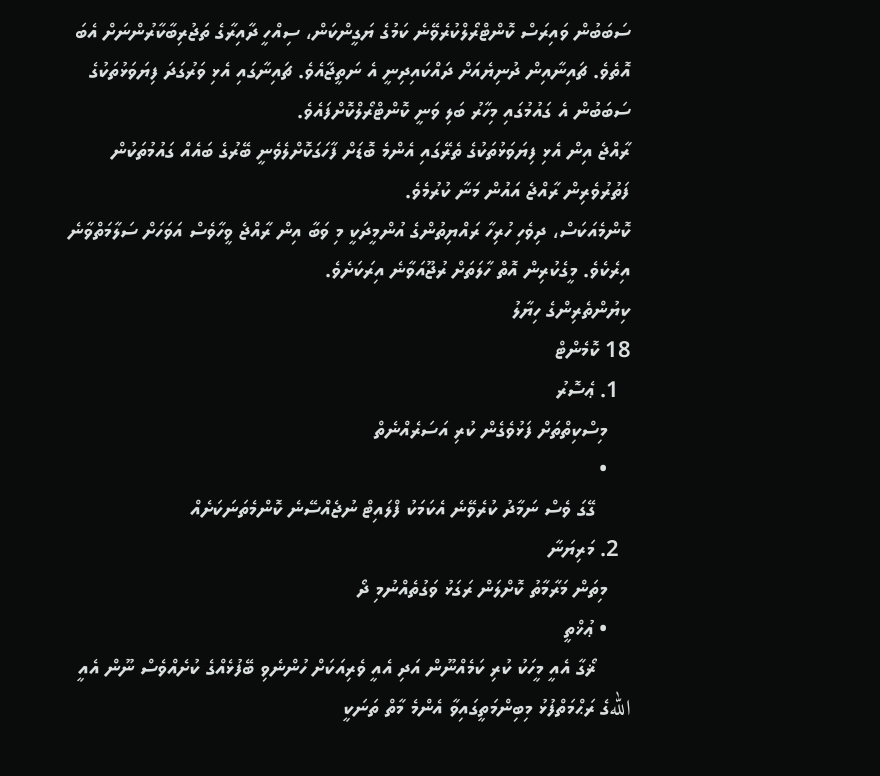ސަބަބުން ވައިރަސް ކޮންޓްރޯލްކުރެވޭނެ ކަމުގެ ޔަގީންކަން، ސިއްހީ ދާއިރާގެ ތަޖުރިބާކާރުންނަށް އެބަ އޮތެވެ. ޗައިނާއިން ދުނިޔެއަށް ދައްކައިދިނީ އެ ނަތީޖާއެވެ. ޗައިނާގައި އެޅި ވަރުގަދަ ފިޔަވަޅުތަކުގެ ސަބަބުން އެ ގައުމުގައި މިހާރު ބަލި ވަނީ ކޮންޓްރޯލްކޮށްފައެވެ.
ރާއްޖެ އިން އެޅި ފިޔަވަޅުތަކުގެ ތެރޭގައި އެންމެ ބޮޑަށް ފާހަގަކޮށްލެވެނީ ބޭރުގެ ބައެއް ގައުމުތަކުން ފަތުރުވެރިން ރާއްޖެ އައުން މަނާ ކުރުމެވެ.
ކޮންމެއަކަސް، ދިވެހި ހުރިހާ ރައްޔިތުންގެ އުންމީދަކީ މި ވަބާ އިން ރާއްޖެ ވީހާވެސް އަވަހަށް ސަލާމަތްވާނެ އިރެކެވެ. މީގެކުރިން އޮތް ހާލަތަށް ރުޖޫއަވާނެ އިރަކަށެވެ.
ކިޔުންތެރިންގެ ހިޔާލު
18 ކޮމެންޓް
  1. ޢެސޮރު
    މިސްކިތްތަށް ފަޅުވެގެން ކުރި އަސަރެއްނެތް
    •
      ގޭގަ ވެސް ނަމާދު ކުރެވޭނެ އެކަމަކު ފްލައިޓް ނުޖެއްސޭނެ ކޮންމެތަނަކަށެއް
  2. މަރިޔަނާ
    މިތަން މަރާމާތު ކޮށްލަން ރަގަޅު ވަގުތެއްނުމި ދޯ
    • ޢުޚްތީ
      ޜޯގާ އެއީ މީހަކު ކުރި ކަމެއްނޫން އަދި އެއީ ވެރިއަކަށް ހުންނެވި ބޭފުޅެއްގެ ކުށެއްވެސް ނޫން އެއީ اللهގެ ރަޙްމަތްފުޅު މިބިންމަތީގައިވާ އެންމެ މާތް ތަނަކީ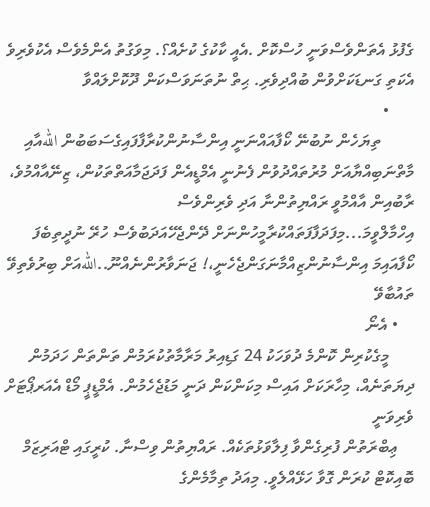ގެފުޅު އެތަންވެސްވަނީ ހުސްކޮށް .އެއީ ކާކުގެ ކުށެއް؟. މިވަގުތު އެންމެވެސް އެކުވެރިވެ އެކަތި ގަނޑަކަށްވުން ބުއްދިވެރި. ޙިތް ނުތަނަވަސްކަން ދޫކޮށްލައްވާ
      •
        ތިޔަހެން ނުބުނޭ ކޯފާއައްނަނީ އިންސާނުންކުރާފާފައިގެސަބަބުން اللهއާއި މާތްނަބިއްޔާއަށް މުރުތައްދުވުން ފެނުނީ އެމްޑީއެން ފަދަޖަމާއަތްތަކުން، ޒިނޭއާއްމުވެ، ރާބުއިން އާއްމުވީ ރައްޔިތުންނާ އަދި ވެރިންވެސް އިހްމާލްވީމަ...މިފަދަފާފަތައްކުރާމީހުންނަށް ދޭންޖެހޭއަދަބުވެސް ހުރޭ ނުދީތިބެފަ ކޯފާއައިމަ އިންސާނުންޒިއްމާނަގަންޖެހެނީ،! ޖަނަވާރުންނެއްނޫ..اللهއަށް ބިރުވެތިވޭ ތައުބާވޭ
    • އެނޯ
      މީގެކުރިން ކޮންމެ ދުވަހަކު 24 ގަޑިއިރު މަރާމާތުކުރަމުން ތަންތަން ހަދަމުން ދިޔަތަނެއް، މިހާރަކަށް އައިސް މިކަންކަން ދަނީ މަޑުޖެހެމުން. އެމްޑީޕީ މޯޑް އެއަރޕޯޓަށް ވެރިވަނީ
    ޢިބްރަތުން ފުރިގެންވާ ފިލާވަޅުތަކެއް. ރައްޔިތުން ވިސްނާ. ކުރީގައި ޓްއަރިޒަމް ބޮއިކޮޓް ކުރަން ގޮވާ ހަޅޭއްލެވީ. މިއަދު ތިމާމެންގެ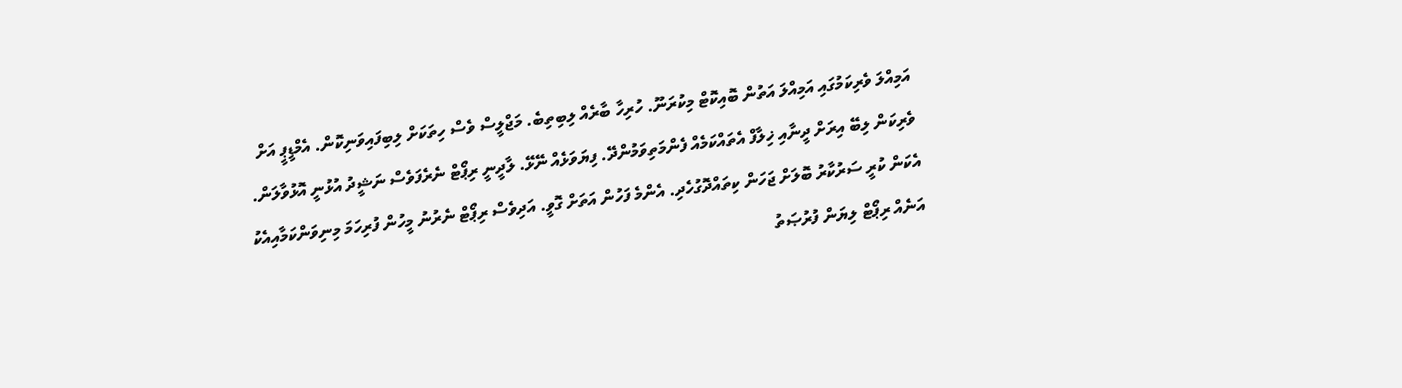އަމިއްލަ ވެރިކަމުގައި އަމިއްލަ އަތުން ބޮއިކޮޓް މިކުރަނޫ. ހުރިހާ ބާރެއް ލިބިތިބެ. މަޖްލީސް ވެސް ހިތަކަށް ލިބިފައިވަނިކޮން. އެމްޑީޕީ އަށް ވެރިކަން ލިބޭ އިރަށް ދީނާއި ޚިލާފް އެތައްކަމެއް ފެންމަތިވަމުންދޭ. ފިޔަވަޅެއް ނޭޅޭ. ލާދީނީ ރިޕޯޓް ނެރެފަވެސް ނަޝީދު އުޅުނީ އޮޅުވާލަން. އެކަން ކުރީ ސަރުކާރު ބޮލަށް ޖަހަން ކިތައްދޮގުހެދި. އެންމެ ފަހުން އަތަށް ގޮވީ. އަދިވެސް ރިޕޯޓް ނެރުނު މީހުން ފުރިހަމަ މިނިވަންކަމާއިއެކު އަނެއް ރިޕޯޓް ލިޔަން ފުރުޞަތު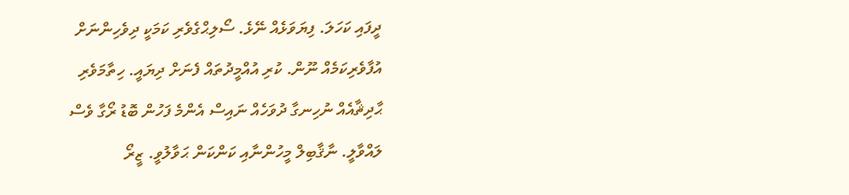ދީފައި ކަހަލަ. ފިޔަވަޅެއް ނޭޅެ. ސޯލިޙްގެވެރި ކަމަކީ ދިވެހިންނަށް އުފާވެރިކަމެއް ނޫން. ކުރި އުއްމީދުތައް ފެނަށް ދިޔައީ. ހިތާމަވެރި ޙާދިޘާއެއް ނުހިނގާ ދުވަހެއް ނައިސް އެންމެ ފަހުން ބޮޑު ރޯގާ ވެސް ލައްވާލީ. ނާޤާބިލް މީހުންނާއި ކަންކަން ޙަވާލުވީ. ޒީރޯ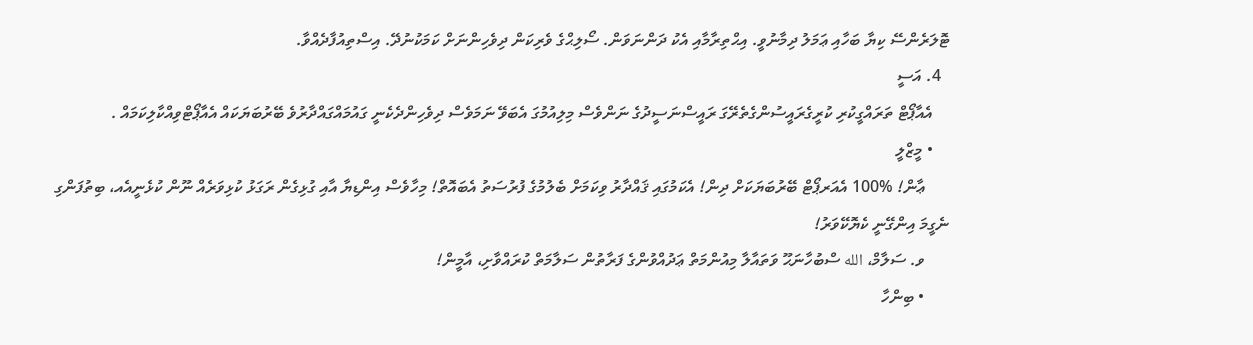ޓޮލަރެންސޭ ކިޔާ ބަހާއި ޢަމަލު ދިމާނުވީ. އިޙްތިރާމާއި އެކު ދަންނަވަން. ސޯލިޙްގެ ވެރިކަން ދިވެހިންނަށް ކަމަކުނުދޭ. އިސްތިއުފާދެއްވާ.
  4. އަސީ
    އެއާޕޯޓް ތަރައްގީކުރި ކުރީގެރައީސުންގެތެރޭގަ ރައީސްނަސީދުގެ ނަންވެސް މިލިއުމުގަ އެބަވޭ ނަމަވެސް ދިވެހިންދެކެނީ ގައުމައްގައްދާރުވެ ބޭރުބަޔަކައް އެއާޕޯޓްވިއްކާލިކަމައް .
    • މީޒްލީ
      ޢާން! %100 އެއަރޕޯޓް ބޭރުބަޔަކަށް ދިން! އެކަމުގައި ޤައްދާރު ވިކަމަށް ބެލުމުގެ ފުރުސަތު އެބައޮތް! މިހާވެސް އިންޑިޔާ އާއި ގުޅިގެން ރަގަޅު ކުޅިވަރެއް ނޫން ކުޅެނީއެއ، ބިތުފަންގި ނެގީމަ އިންގޭނީ ކެޔޮކޭވަރު!
      ވ. ސަލާމް، الله ސްބުހާނަޙޫ ވަތައާލާ މިއުންމަތް ޢަދުއްވުންގެ ފަރާތުން ސަލާމަތް ކުރައްވާށި، އާމީން!
      • ބިންހާ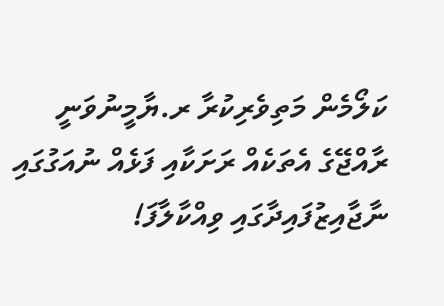ކަލޯމެން މަތިވެރިކުރާ ރ.ޔާމީނުވަނީ ރާއްޖޭގެ އެތަކެއް ރަށަކާއި ފަޅެއް ނުއަގުގައި ނާޖާއިޒުފައިދާގައި ވިއްކާލާފަ!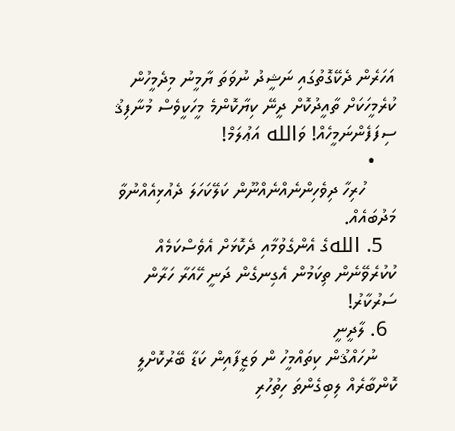އަހަރެން ދެކޭގޮތުގައި ނަޝީދު ނުވަތަ ޔާމީނު މިދެމީހުން ކުރެމީހަކަށް ތާއީދުކޮށް ދީނޭ ކިޔާކޮންމެ މީހަކީވެސް މުނާފިޤު ސިފަފެންނަމީހެއް! ވަالله އަޢުލަމް!
    •
      ހުރިހާ ދިވެހިންނެއްނެއްނޫން ކަލޭކަހަލަ ދެއުޅިއެއްނުވާ މަދުބައެއް.
  5. اللهގެ އެންގެވުމާއި ދެކޮޅަށް އެވެސްކަމެއް ކުކުރެވޭނެން ތިކަމުން އެގިނގެން ދަނީ ހޭއަރާ ހަރާން ސަރުކާރު!
  6. ލާދީނީ
    ނުހައްޤުން ކިތައްމީހު ން ވަޒީފާއިން ކަޑާ ބޭރުކޮށްލީ ކޮންބާރެއް ލިބިގެންތަ ހިތުހުރި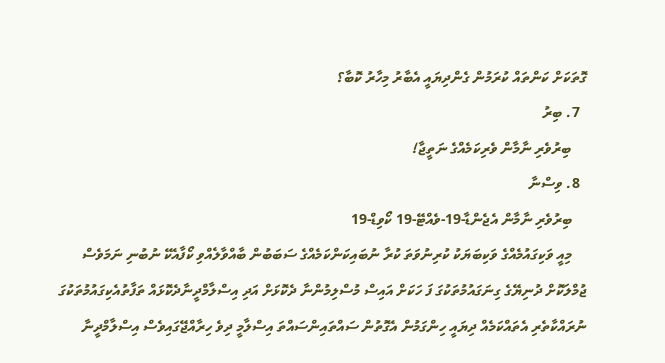ގޮތަކަށް ކަންތައް ކުރަމުން ގެންދިޔައީ އެބާރު މިހާރު ކޮބާ؟
  7. ބިރު
    ބިރުވެރި ނާމާން ވެރިކަމެއްގެ ނަތީޖާ!
  8. ވިސްނާ
    ބިރުވެރި ނާމާން އެޖެންޑާ-19-ވެއްޓޭ-19 ކޯވިޑް-19
    މިއީ ވަކިގައުމެއްގެ ވަކިބަޔަކު ކުރިނުވަތަ ކުރާ ނުބައިކަންކަމެއްގެ ސަބަބުން ބާއްވާލެއްވި ކޯފާއެކޭ ނުބުނި ނަމަވެސް ޖުމްލަކޮށް ދުނިޔޭގެ ގިނަގައުމުތަކުގަ ފަ ހަކަށް އައިސް މުސްލިމުންނާ ދެކޮޅަށް އަދި އިސްލާމްދީނާދެކޮޅައް ތަފާތުއެކިގައުމުތަކުގަ ނުރައްކާތެރި އެތައްކަމެއް ދިޔައީ ހިންގަމުން އެގޮތުން ސައްތައިންސައްތަ އިސްލާމީ ދިވެ ހިރާއްޖޭގައިވެސް އިސްލާމްދީނާ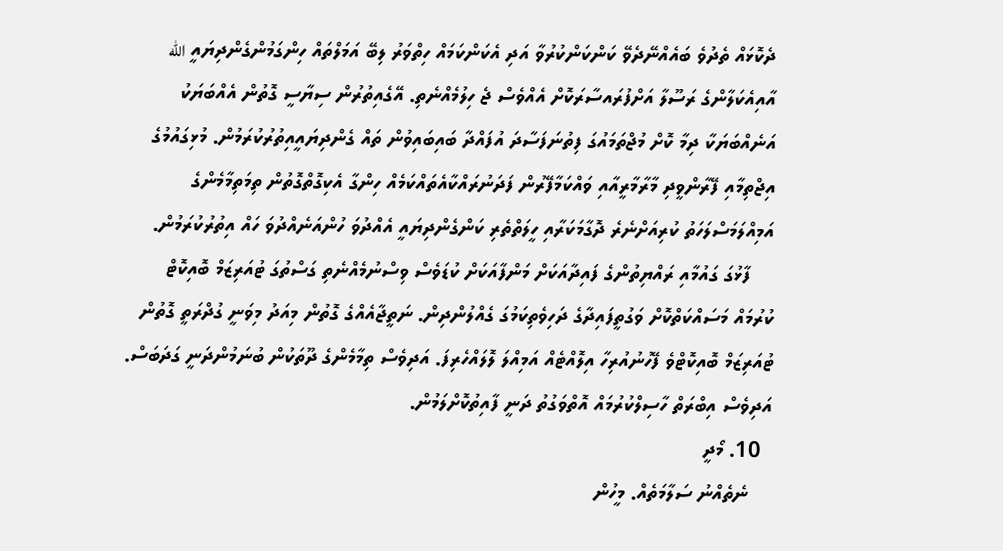ދެކޮޅައް ތެދުވެ ބައެއްނޭދެވޭ ކަންކަންކުރުވާ އަދި އެކަންކަމައް ހިތްވަރު ލިބޭ އަމަލްތައް ހިންގަމުންގެންދިޔައީ الله އާއިއެކަލާންގެ ރަސޫލާ އަށްފުރައސާރަކޮށް އެއްވެސް ޖެ ހިލުމެއްނެތި. އޭގެއިތުރުން ސިޔާސީ ގޮތުން އެއްބަޔަކު އަނެއްބަޔަކާ ދިމާ ކޮށް މުޖްތަމައުގަ ފިތުނަފަސާދަ އުފައްދާ ބައިބައިވުން ތައް ގެންދިޔައީއިތުރުކުރަމުން. މުޅިގައުމުގެ އިޖްތިމާއި ފޭރާންވީދި މާރާމާރީއާއި ވައްކަމާފޭރުން ފަދަނުރައްކާއެތައްކަމެއް ހިންގާ އެކިގޮތްގޮތުން ތިމަތިމާމެންގެ އަމިއްލަމަސްލަހަތު ކުރިއަށްނެރެ ދޮގާމަކަރާއި ހީލަތްތެރި ކަންގެންދިޔައީ އެއްދުވަ ހުންއަނެއްދުވަ ހައް އިތުރުކުރަމުން.
    ފާޅުގަ ގައުމާއި ރައްޔިތުންގެ ފައިދާއަކަށް މަންފާއަކަށް ކުޑަވެސް ވިސްނުމެއްނެތި ގަސްތުގަ ޓުއަރިޒަމް ބޮއިކޮޓް ކުރުމައް މަސައްކަތްކޮށް ވަގުތީފައިދާގެ ދަހިވެތިކަމުގަ ގެއްލުންދިން. ނަތީޖާއެއްގެ ގޮތުން މިއަދު މިވަނީ ގުދްރަތީ ގޮތުން ޓުއަރިޒަމް ބޮއިކޮޓްވެ ފޭހުނުއުރިހާ އިލޮއްޓެއް އަމިއްލަ ލޮލައްހެރިފަ. އަދިވެސް ތިމާމެންގެ ދޫތަކުން ބުނަމުންދަނީ ގަދަބަސް. އަދިވެސް އިބްރަތް ހާސިލްކުރުމައް އޮތްވަގުތު ދަނީ ފާއިތުކޮށްލަމުން.
  10. މޯދީ
    ނެތެއްނު ސަލާމަތެއް. މީހުން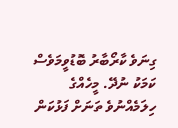ގިނަވެ ކާރޯބާރު ބޮޑުވީމަވެސް ކަމަކު ނުދޭ. މީހެއްގެ ހިލަމެއްނުވެ ތަނަށް ފަޅުކަން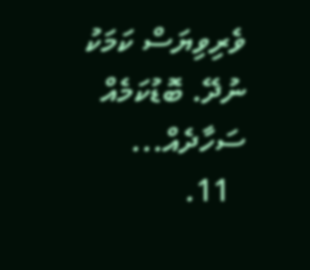ވެރިވިޔަސް ކަމަކު ނުދޭ. ބޮޑުކަމެއް ސަހާދެއް...
  11.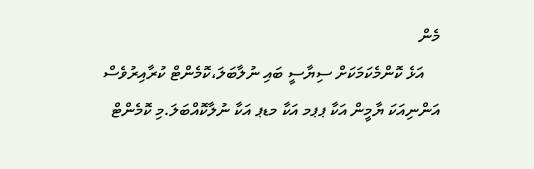މެން
    އަޅެ ކޮންމެކަމަކަށް ސިޔާސީ ބައި ނުލާބަލަ،ކޮމެންޓް ކުރާއިރުވެސް އަންނިއަކަ ޔާމީން އަކާ ޕޕމ އަކާ މޑޕ އަކާ ނުލާކޮއްބަލަ.މި ކޮމެންޓް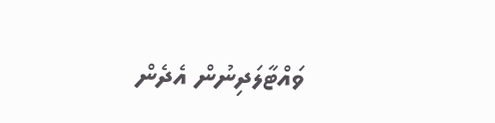ވައްޓާލަދިނުން އެދެން